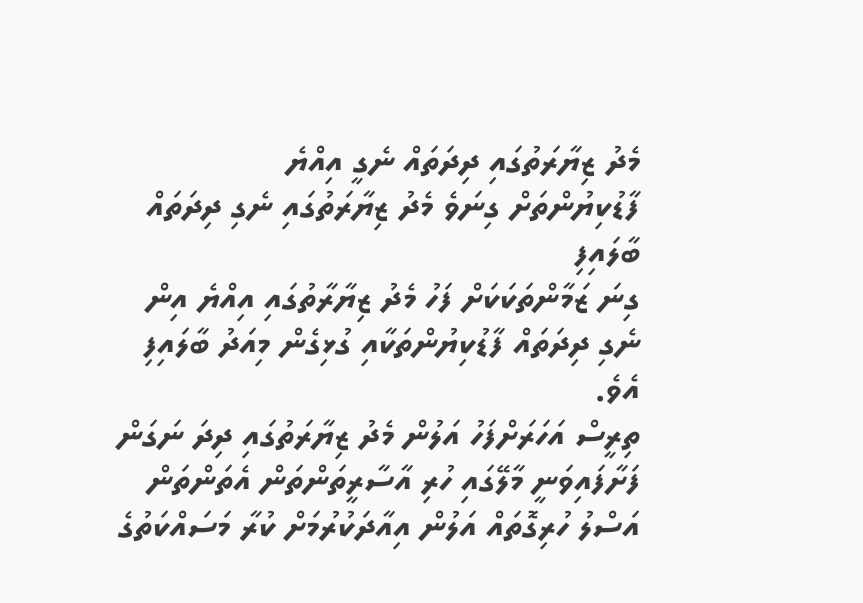މެދު ޒިޔާރަތުގައި ދިދަތައް ނެގީ އިއްޔެ
ފާޑުކިޔުންތަށް ގިނަވެ މެދު ޒިޔާރަތުގައި ނެގި ދިދަތައް ބާލައިފި
ގިނަ ޒަމާންތަކަކަށް ފަހު މެދު ޒިޔާރާތުގައި އިއްޔެ އިން ނެގި ދިދަތައް ފާޑުކިޔުންތަކާއި ގުޅިގެން މިއަދު ބާލައިފި އެވެ.
ތިރީސް އަހަރަށްފަހު އަލުން މެދު ޒިޔާރަތުގައި ދިދަ ނަގަން ފަށާފައިވަނީ މާލޭގައި ހުރި އާސާރީތަންތަން އެތަންތަން އަސްލު ހުރިގޮތައް އަލުން އިއާދަކުރުމަށް ކުރާ މަސައްކަތުގެ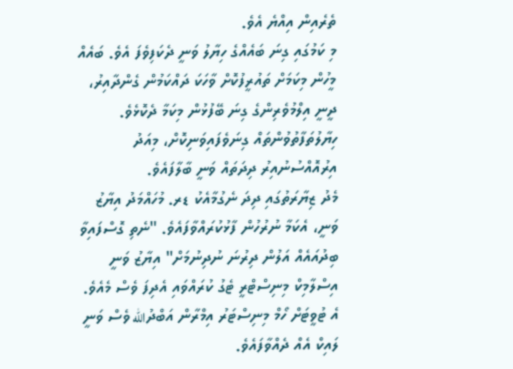ތެރެއިން އިއްޔެ އެވެ.
މި ކަމުގައި ގިނަ ބައެއްގެ ހިޔާލު ވަނީ ދެކަފިވެފަ އެވެ. ބައެއް މީހުން މިކަމަށް ތައުރީފުކޮށް ވާހަކަ ދައްކަމުން ގެންދާއިރު، ދީނީ އިލްމުވެރިންގެ ގިނަ ބޭފުޅުން މިކަމާ ދެކޮޅެވެ.
ހިޔާލުތަފާތުވުންތައް ގިނަވެފައިވަނިކޮށް، މިއަދު އިރުއޮއްސުނުއިރު ދިދަތައް ވަނީ ބާލާފައެވެ.
މެދު ޒިޔާރަތުގައި ދިދަ ނެގުމާއެކު ޑރ. މުހައްމަދު އިޔާޒު ވަނީ، އެކަމާ ނުރުހުން ފާޅުކުރައްވާފައެވެ. "ނެތި ގޮސްފައިވާ ބިދުއައެއް އަލުން ދިރުނަ ނުދިނުމަށް" އިޔާޒު ވަނީ އިސްލާމިކް މިނިސްޓްރީ ޓެގު ކުރައްވައި އެދިފަ ވެސް މެއެވެ. އެ ޓުވީޓަށް ހޯމް މިނިސްޓަރު އިމްރާން އަބްދުالله ވެސް ވަނީ ލައިކް އެއް ދެއްވާފައެވެ.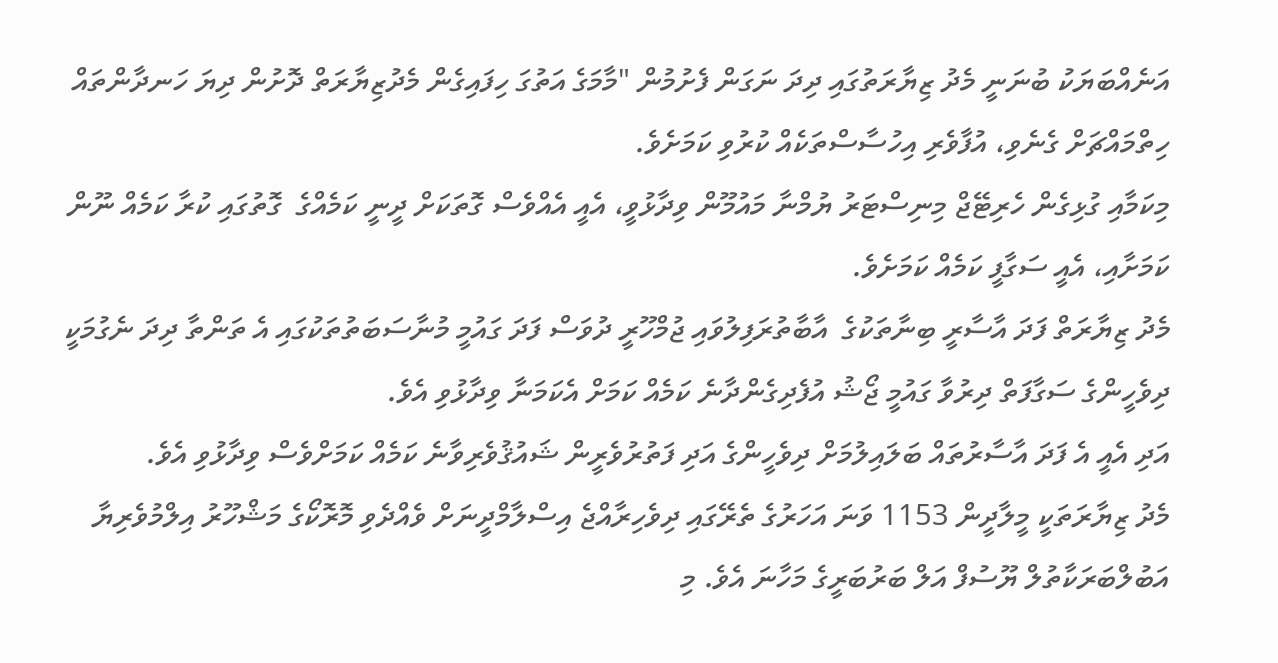އަނެއްބަޔަކު ބުނަނީ މެދު ޒިޔާރަތުގައި ދިދަ ނަގަން ފެށުމުން "މާމަގެ އަތުގަ ހިފައިގެން މެދުޒިޔާރަތް ދޮށުން ދިޔަ ހަނދާންތައް ހިތްމައްޗަށް ގެނެވި، އުފާވެރި އިހުސާސްތަކެއް ކުރުވި ކަމަށެވެ.
މިކަމާއި ގުޅިގެން ހެރިޓޭޖް މިނިސްޓަރު ޔުމްނާ މައުމޫން ވިދާޅުވީ، އެއީ އެއްވެސް ގޮތަކަށް ދީނީ ކަމެއްގެ  ގޮތުގައި ކުރާ ކަމެއް ނޫން ކަމަށާއި، އެއީ ސަގާފީ ކަމެއް ކަމަށެވެ.
މެދު ޒިޔާރަތް ފަދަ އާސާރީ ބިނާތަކުގެ  އާބާތުރަފިލުވައި ޖުމްހޫރީ ދުވަސް ފަދަ ގައުމީ މުނާސަބަތުތަކުގައި އެ ތަންތާ ދިދަ ނެގުމަކީ ދިވެހީންގެ ސަގާފަތް ދިރުވާ ގައުމީ ޖޯޝު އުފެދިގެންދާނެ ކަމެއް ކަމަށް އެކަމަނާ ވިދާޅުވި އެވެ.
އަދި އެއީ އެ ފަދަ އާސާރުތައް ބަލައިލުމަށް ދިވެހީންގެ އަދި ފަތުރުވެރީން ޝައުޤުވެރިވާނެ ކަމެއް ކަމަށްވެސް ވިދާޅުވި އެވެ.
މެދު ޒިޔާރަތަކީ މީލާދީން 1153 ވަނަ އަހަރުގެ ތެރޭގައި ދިވެހިރާއްޖެ އިސްލާމްދީނަށް ވެއްދެވި މޮރޮކޯގެ މަޝްހޫރު އިލްމުވެރިޔާ އަބުލްބަރަކާތުލް ޔޫސުފް އަލް ބަރުބަރީގެ މަހާނަ އެވެ. މި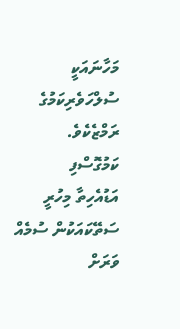މަހާނައަކީ ސުލްހަވެރިކަމުގެ ރަމްޒެކެވެ.
ކަމުގޮސްފި
އަޑުއެހިތާ މިހުރީ
ސަތޭކައަކުން ސުމެއް
ވަރަށް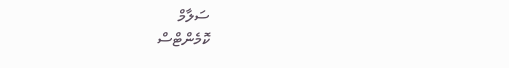ސަލާމް
ކޮމެންޓްސް